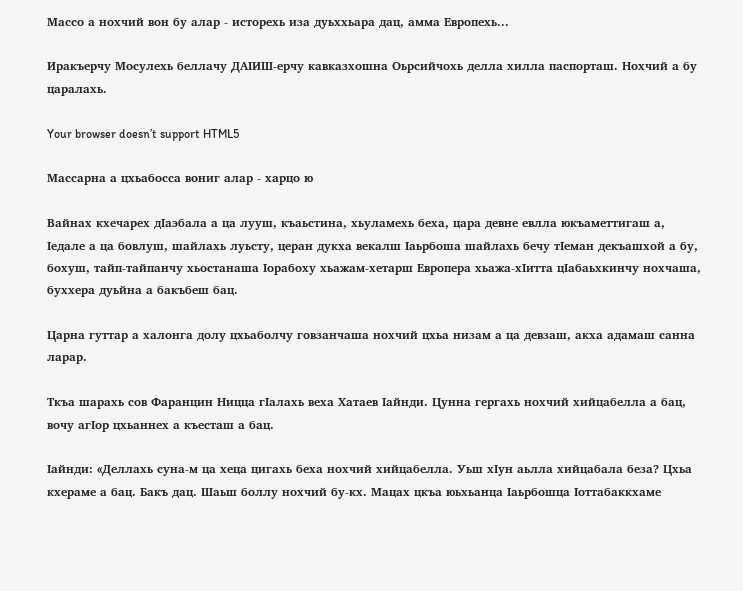Массо а нохчий вон бу алар - исторехь иза дуьххьара дац, амма Европехь...

Иракъерчу Мосулехь беллачу ДАIИШ-ерчу кавказхошна Оьрсийчохь делла хилла паспорташ. Нохчий а бу царалахь.

Your browser doesn’t support HTML5

Массарна а цхьабосса вониг алар - харцо ю

Вайнах кхечарех дIаэбала а ца лууш, къаьстина, хьуламехь беха, цара девне евлла юкъаметтигаш а, Iедале а ца бовлуш, шайлахь луьсту, церан дукха векалш Iаьрбоша шайлахь бечу тIеман декъашхой а бу, бохуш, тайп-тайпанчу хьостанаша Iорабоху хьажам-хетарш Европера хьажа-хIитта цIабаьхкинчу нохчаша, буххера дуьйна а бакъбеш бац.

Царна гуттар а халонга долу цхьаболчу говзанчаша нохчий цхьа низам а ца девзаш, акха адамаш санна ларар.

Ткъа шарахь сов Фаранцин Ницца гIалахь веха Хатаев Iайнди. Цунна гергахь нохчий хийцабелла а бац, вочу агIор цхьаннех а къесташ а бац.

Iайнди: «Деллахь суна-м ца хеца цигахь беха нохчий хийцабелла. Уьш хIун аьлла хийцабала беза? Цхьа кхераме а бац. Бакъ дац. Шаьш боллу нохчий бу-кх. Мацах цкъа юьхьанца Iаьрбошца Iоттабаккхаме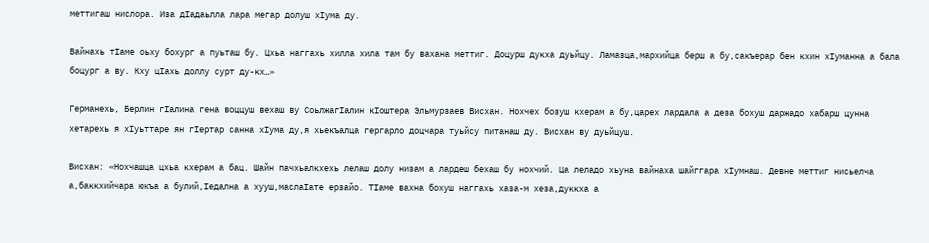меттигаш нислора. Иза дIадаьлла лара мегар долуш хIума ду.

Вайнахь тIаме оьху бохург а пуьташ бу. Цхьа наггахь хилла хила там бу вахана меттиг. Доцурш дукха дуьйцу. Ламазца,мархийца берш а бу,сакъерар бен кхин хIуманна а бала боцург а ву. Кху цIахь доллу сурт ду-кх…»

Германехь, Берлин гIалина гена воццуш вехаш ву СоьлжагIалин кIоштера Эльмурзаев Висхан. Нохчех бозуш кхерам а бу,царех лардала а деза бохуш даржадо хабарш цунна хетарехь я хIуьттаре ян гIертар санна хIума ду,я хьекъалца гергарло доцчара туьйсу питанаш ду. Висхан ву дуьйцуш.

Висхан: «Нохчашца цхьа кхерам а бац. Шайн пачхьалкхехь лелаш долу низам а лардеш бехаш бу нохчий. Ца леладо хьуна вайнаха шайггара хIумнаш. Девне меттиг нисьелча а,баккхийчара юкъа а булий,Iедална а хууш,маслаIате ерзайо. ТIаме вахна бохуш наггахь хаза-м хеза,дуккха а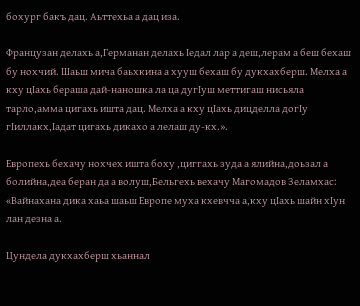бохург бакъ дац. Аьттехьа а дац иза.

Французан делахь а,Германан делахь Iедал лар а деш,лерам а беш бехаш бу нохчий. Шаьш мича баьхкина а хууш бехаш бу дукхахберш. Мелха а кху цIахь бераша дай-наношка ла ца дугIуш меттигаш нисьяла тарло,амма цигахь ишта дац. Мелха а кху цIахь дицделла догIу гIиллакх,Iадат цигахь дикахо а лелаш ду-кх.».

Европехь бехачу нохчех ишта боху ,циггахь зуда а ялийна,доьзал а болийна,деа беран да а волуш,Бельгехь вехачу Магомадов Зеламхас: «Вайнахана дика хаьа шаьш Европе муха кхевчча а,кху цIахь шайн хIун лан дезна а.

Цундела дукхахберш хьаннал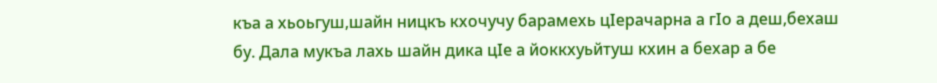къа а хьоьгуш,шайн ницкъ кхочучу барамехь цIерачарна а гIо а деш,бехаш бу. Дала мукъа лахь шайн дика цIе а йоккхуьйтуш кхин а бехар а бе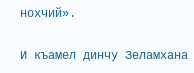нохчий».

И къамел динчу Зеламхана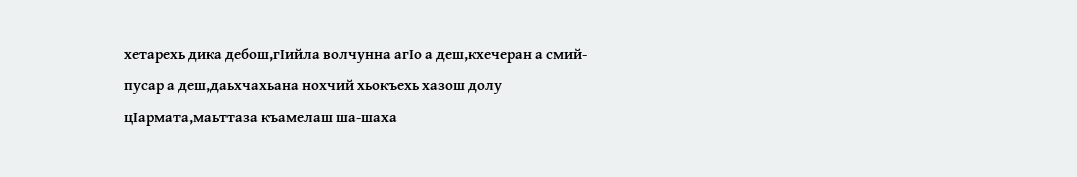хетарехь дика дебош,гIийла волчунна агIо а деш,кхечеран а смий-пусар а деш,даьхчахьана нохчий хьокъехь хазош долу цIармата,маьттаза къамелаш ша-шаха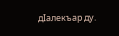дIалекъар ду.